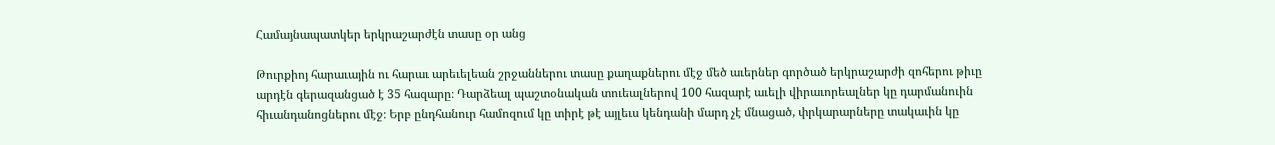Համայնապատկեր երկրաշարժէն տասը օր անց

Թուրքիոյ հարաւային ու հարաւ արեւելեան շրջաններու տասը քաղաքներու մէջ մեծ աւերներ գործած երկրաշարժի զոհերու թիւը արդէն գերազանցած է 35 հազարը։ Դարձեալ պաշտօնական տուեալներով 100 հազարէ աւելի վիրաւորեալներ կը դարմանուին հիւանդանոցներու մէջ։ Երբ ընդհանուր համոզում կը տիրէ թէ այլեւս կենդանի մարդ չէ մնացած, փրկարարները տակաւին կը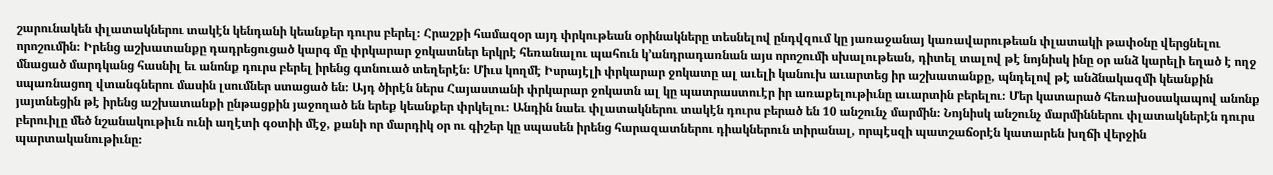շարունակեն փլատակներու տակէն կենդանի կեանքեր դուրս բերել։ Հրաշքի համազօր այդ փրկութեան օրինակները տեսնելով ընդվզում կը յառաջանայ կառավարութեան փլատակի թափօնը վերցնելու որոշումին։ Իրենց աշխատանքը դադրեցուցած կարգ մը փրկարար ջոկատներ երկրէ հեռանալու պահուն կ՚անդրադառնան այս որոշումի սխալութեան, դիտել տալով թէ նոյնիսկ ինը օր անձ կարելի եղած է ողջ մնացած մարդկանց հասնիլ եւ անոնք դուրս բերել իրենց գտնուած տեղերէն։ Միւս կողմէ Իսրայէլի փրկարար ջոկատը ալ աւելի կանուխ աւարտեց իր աշխատանքը, պնդելով թէ անձնակազմի կեանքին սպառնացող վտանգներու մասին լսումներ ստացած են։ Այդ ծիրէն ներս Հայաստանի փրկարար ջոկատն ալ կը պատրաստուէր իր առաքելութիւնը աւարտին բերելու։ Մեր կատարած հեռախօսակապով անոնք յայտնեցին թէ իրենց աշխատանքի ընթացքին յաջողած են երեք կեանքեր փրկելու։ Անդին նաեւ փլատակներու տակէն դուրս բերած են 10 անշունչ մարմին։ Նոյնիսկ անշունչ մարմիններու փլատակներէն դուրս բերուիլը մեծ նշանակութիւն ունի աղէտի գօտիի մէջ, քանի որ մարդիկ օր ու գիշեր կը սպասեն իրենց հարազատներու դիակներուն տիրանալ, որպէսզի պատշաճօրէն կատարեն խղճի վերջին պարտականութիւնը։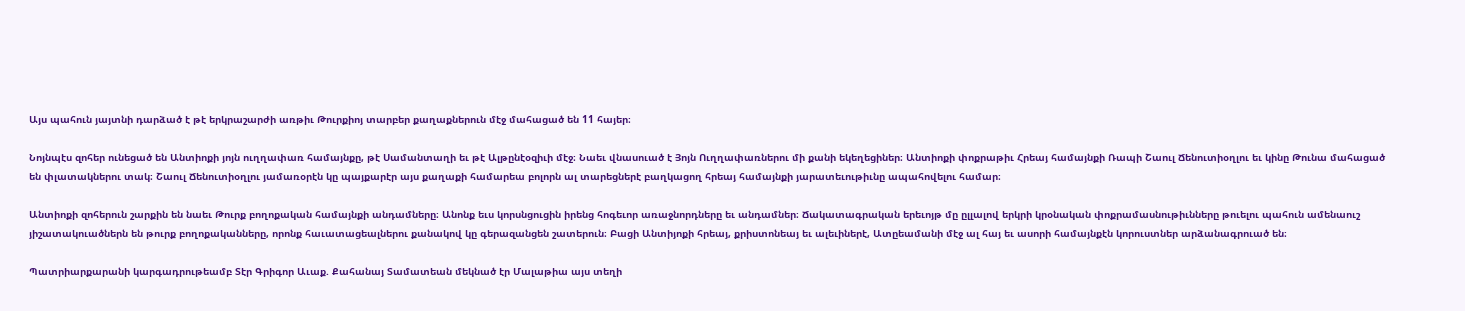Այս պահուն յայտնի դարձած է թէ երկրաշարժի առթիւ Թուրքիոյ տարբեր քաղաքներուն մէջ մահացած են 11 հայեր։

Նոյնպէս զոհեր ունեցած են Անտիոքի յոյն ուղղափառ համայնքը, թէ Սամանտաղի եւ թէ Ալթընէօզիւի մէջ։ Նաեւ վնասուած է Յոյն Ուղղափառներու մի քանի եկեղեցիներ։ Անտիոքի փոքրաթիւ Հրեայ համայնքի Ռապի Շաուլ Ճենուտիօղլու եւ կինը Թունա մահացած են փլատակներու տակ։ Շաուլ Ճենուտիօղլու յամառօրէն կը պայքարէր այս քաղաքի համարեա բոլորն ալ տարեցներէ բաղկացող հրեայ համայնքի յարատեւութիւնը ապահովելու համար։

Անտիոքի զոհերուն շարքին են նաեւ Թուրք բողոքական համայնքի անդամները։ Անոնք եւս կորսնցուցին իրենց հոգեւոր առաջնորդները եւ անդամներ։ Ճակատագրական երեւոյթ մը ըլլալով երկրի կրօնական փոքրամասնութիւնները թուելու պահուն ամենաուշ յիշատակուածներն են թուրք բողոքականները, որոնք հաւատացեալներու քանակով կը գերազանցեն շատերուն։ Բացի Անտիյոքի հրեայ, քրիստոնեայ եւ ալեւիներէ, Ատըեամանի մէջ ալ հայ եւ ասորի համայնքէն կորուստներ արձանագրուած են։

Պատրիարքարանի կարգադրութեամբ Տէր Գրիգոր Աւաք. Քահանայ Տամատեան մեկնած էր Մալաթիա այս տեղի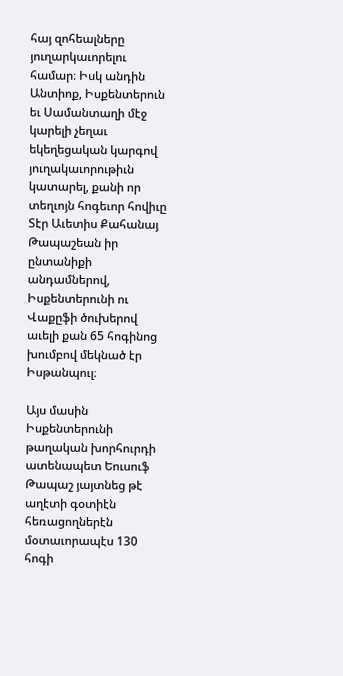հայ զոհեալները յուղարկաւորելու համար։ Իսկ անդին Անտիոք, Իսքենտերուն եւ Սամանտաղի մէջ կարելի չեղաւ եկեղեցական կարգով յուղակաւորութիւն կատարել, քանի որ տեղւոյն հոգեւոր հովիւը Տէր Աւետիս Քահանայ Թապաշեան իր ընտանիքի անդամներով, Իսքենտերունի ու Վաքըֆի ծուխերով աւելի քան 65 հոգինոց խումբով մեկնած էր Իսթանպուլ։

Այս մասին Իսքենտերունի թաղական խորհուրդի ատենապետ Եուսուֆ Թապաշ յայտնեց թէ աղէտի գօտիէն հեռացողներէն մօտաւորապէս 130 հոգի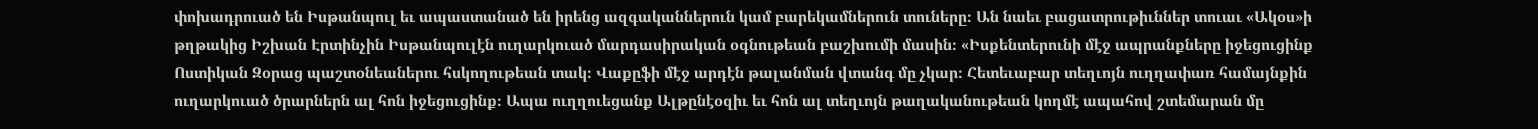փոխադրուած են Իսթանպուլ եւ ապաստանած են իրենց ազգականներուն կամ բարեկամներուն տուները։ Ան նաեւ բացատրութիւններ տուաւ «Ակօս»ի թղթակից Իշխան Էրտինչին Իսթանպուլէն ուղարկուած մարդասիրական օգնութեան բաշխումի մասին։ «Իսքենտերունի մէջ ապրանքները իջեցուցինք Ոստիկան Զօրաց պաշտօնեաներու հսկողութեան տակ։ Վաքըֆի մէջ արդէն թալանման վտանգ մը չկար։ Հետեւաբար տեղւոյն ուղղափառ համայնքին ուղարկուած ծրարներն ալ հոն իջեցուցինք։ Ապա ուղղուեցանք Ալթընէօզիւ եւ հոն ալ տեղւոյն թաղականութեան կողմէ ապահով շտեմարան մը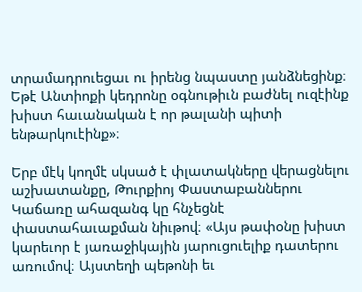տրամադրուեցաւ ու իրենց նպաստը յանձնեցինք։ Եթէ Անտիոքի կեդրոնը օգնութիւն բաժնել ուզէինք խիստ հաւանական է որ թալանի պիտի ենթարկուէինք»։

Երբ մէկ կողմէ սկսած է փլատակները վերացնելու աշխատանքը, Թուրքիոյ Փաստաբաններու Կաճառը ահազանգ կը հնչեցնէ փաստահաւաքման նիւթով։ «Այս թափօնը խիստ կարեւոր է յառաջիկային յարուցուելիք դատերու առումով։ Այստեղի պեթոնի եւ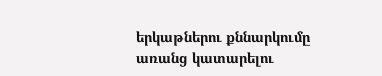երկաթներու քննարկումը առանց կատարելու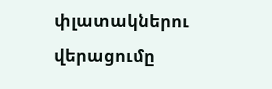փլատակներու վերացումը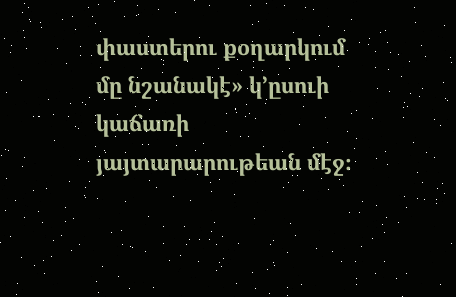փաստերու քօղարկում մը նշանակէ» կ՚ըսուի կաճառի յայտարարութեան մէջ։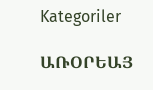Kategoriler

ԱՌՕՐԵԱՅ